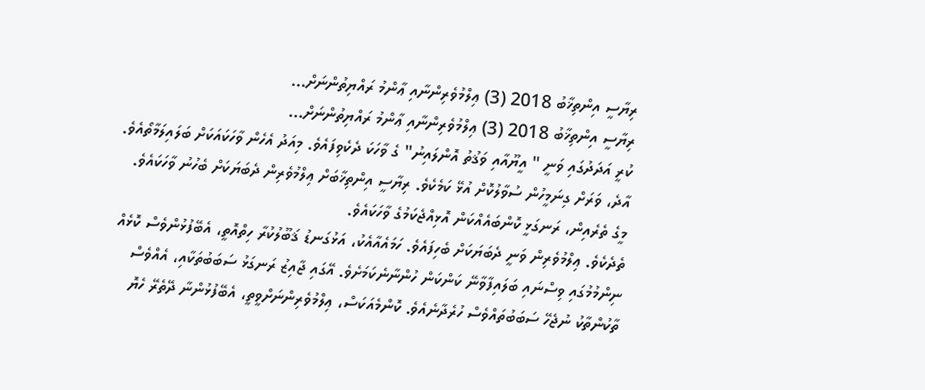ރިޔާސީ އިންތިޚާބު 2018 (3) ޢިލްމުވެރިންނާއި ޢާންމު ރައްޔިތުންނަށް...
ރިޔާސީ އިންތިޚާބު 2018 (3) ޢިލްމުވެރިންނާއި ޢާންމު ރައްޔިތުންނަށް...
ކުރީ އަދަދުގައި ވަނީ " އީޔޫއާއި ވަޤުތު އޮންލައިނު" ގެ ވާހަކަ ދެކެވިފައެވެ. މިއަދު އެހެން ވާހަކައަކަށް ބަލައިލަމާތޯއެވެ.
އާދެ، ވަރަށް ގިނަމީހުން ސުވާލުކޮށް އުޅޭ ކަމެކެވެ. ރިޔާސީ އިންތިޚާބަށް ޢިލްމުވެރިން ދެބަޔަކަށް ބެހުނު ވާހަކައެވެ. މީގެ ތެރެއިން، ރަނގަޅީ ކޮންބައެއްކަން އޮޅިއްޖެކަމުގެ ވާހަކައެވެ.
ތެދެކެވެ. ޢިލްމުވެރިން ވަނީ ދެބަޔަކަށް ބެހިފައެވެ. ހަމައެއާއެކު، އަޅުގަނޑު ޤަބޫލުކުރާ ހިތްއޮތީ، އެބޭފުޅުންވެސް ކޮޅެއް ނިންމުމުގައި ވިސްނައި ބަލައިފާވާނޭ ކަންކަން ހުންނާނެކަމަށެވެ. އޭގައި ޖާއިޒު ރަނގަޅު ސަބަބުތަކާއި، އެއްވެސް ތާކުންތާކު ނުޖެހޭ ސަބަބުތައްވެސް ހުރެދާނެއެވެ. ކޮންމެއަކަސް، ޢިލްމުވެރިންނަށްވީތީ، އެބޭފުޅުންނާ ދޭތެރޭ ހެޔޮ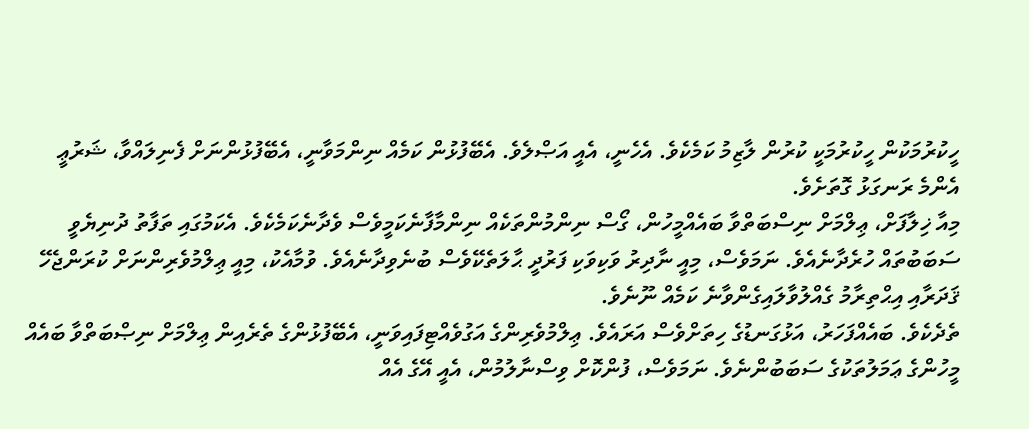ހީކުރުމަކުން ހީކުރުމަކީ ކުރުން ލާޒިމު ކަމެކެވެ. އެހެނީ، އެއީ އަޞްލެވެ. އެބޭފުޅުން ކަމެއް ނިންމަވާނީ، އެބޭފުޅުންނަށް ފެނިލައްވާ، ޝަރުޢީ އެންމެ ރަނގަޅު ގޮތަށެވެ.
މިއާ ޚިލާފަށް، ޢިލްމަށް ނިސްބަތްވާ ބައެއްމީހުން، ގޯސް ނިންމުންތަކެއް ނިންމާފާނެކަމީވެސް ވެދާނެކަމެކެވެ. އެކަމުގައި ތަފާތު ދުނިޔެވީ ސަބަބުތައް ހުރެދާނެއެވެ. ނަމަވެސް، މިއީ ނާދިރު ވަކިވަކި ފަރުދީ ޙާލަތެކޭވެސް ބުނެވިދާނެއެވެ. ވުމާއެކު، މިއީ ޢިލްމުވެރިންނަށް ކުރަންޖެހޭ ޤަދަރާއި އިޙްތިރާމު ގެއްލުވާލައިގެންވާނެ ކަމެއް ނޫނެވެ.
ތެދެކެވެ. ބައެއްފަހަރު، އަޅުގަނޑުގެ ހިތަށްވެސް އަރައެވެ. ޢިލްމުވެރިންގެ އަގުވެއްޓިފައިވަނީ، އެބޭފުޅުންގެ ތެރެއިން ޢިލްމަށް ނިޞްބަތްވާ ބައެއް މީހުންގެ ޢަމަލުތަކުގެ ސަބަބުންނެވެ. ނަމަވެސް، ފުންކޮށް ވިސްނާލުމުން، އެއީ އޭގެ އެއް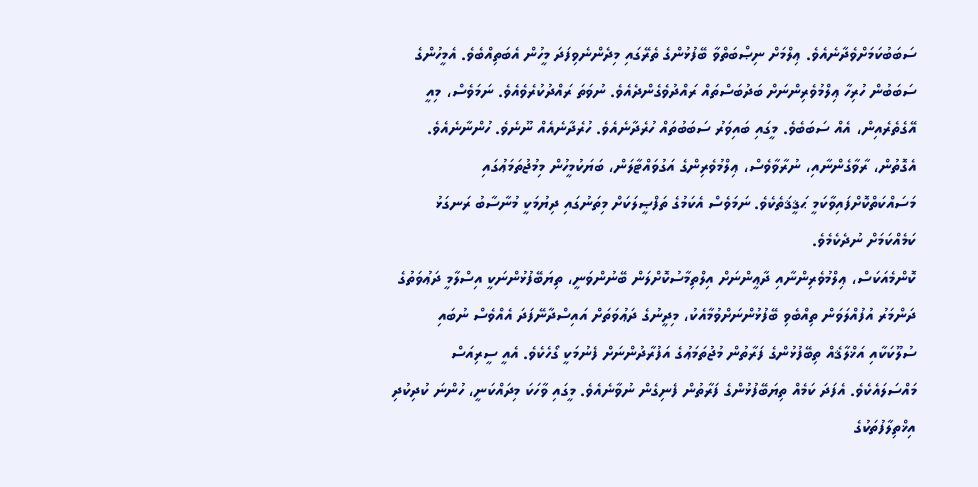ސަބަބުކަމަށްވެދާނެއެވެ. ޢިލްމަށް ނިޞްބަތްވާ ބޭފުޅުންގެ ތެރޭގައި މިދެންނެވިފަދަ މީހުން އެބަތިއްބެވެ. އެމީހުންގެ ސަބަބުން ހުރިހާ ޢިލްމުވެރިންނަށް ބަދުބަސްތައް ރައްދުވެގެންދެއެވެ. ނުވަތަ ރައްދުކުރެވެއެވެ. ނަމަވެސް، މިއީ އޭގެތެރެއިން، އެއް ސަބަބެވެ. މީގައި ބައިވަރު ސަބަބުތައް ހުރެދާނެއެވެ. ހުރެދާނެއެއް ނޫނެވެ. ހުންނާނެއެވެ. އެގޮތުން، ރާވާގެންނާއި، ނުރާވާވެސް، ޢިލްމުވެރިންގެ އަގުވައްޓާލަން، ބަޔަކުމީހުން މިމުޖުތަމަޢުގައި މަސައްކަތްކޮށްފައިވާކަމީ ޙަޤީޤަތެކެވެ. ނަމަވެސް އެކަމުގެ ތަފްޞީލަކަށް މިތަނުގައި ދިޔުމަކީ މުނާސާބު ރަނގަޅު ކަމެއްކަމަށް ނުދެކެމެވެ.
ކޮންމެއަކަސް، ޢިލްމުވެރިންނާއި ދާޢީންނަށް އިލްތިމާސުކޮށްލަން ބޭނުންވަނީ، ތިޔަބޭފުޅުންނަކީ އިސްލާމީ ދަޢުވަތުގެ ދަންމަރު އުފުއްލަވަން ތިއްބެވި ބޭފުޅުންނަށްވުމާއެކު، މިދީނުގެ ދަޢުވަތަށް އައިސްދާނޭފަދަ އެއްވެސް ނުބައި ސުލޫކަކާއި އަޚްލާޤެއް ތިބޭފުޅުންގެ ފަރާތުން މުޖުތަމަޢުގެ އަފުރާދުންނަށް ފެނުމަކީ ގޯހެކެވެ. އެއީ ސީރިއަސް މައްސަލައެކެވެ. އެފަދަ ކަމެއް ތިޔަބޭފުޅުންގެ ފަރާތުން ފެނިގެން ނުވާނެއެވެ. މީގައި ވާހަކަ މިދައްކަނީ، ހުންނަ ކުދިކުދި އިޚްތިލާފުތަކުގެ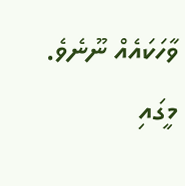ވާހަކައެއް ނޫނެވެ. މީގައި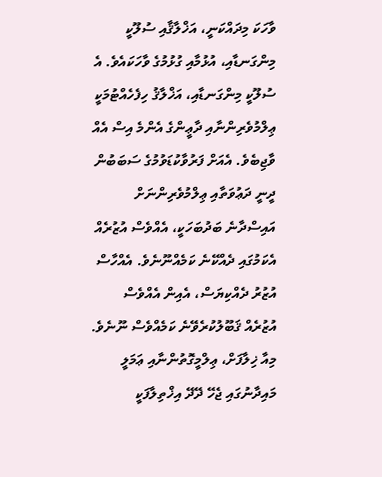ވާހަކަ މިދައްކަނީ، އަޚްލާޤާއި ސުލޫކީ މިންގަނޑާއި، އުޅުމާއި ގުޅުމުގެ ވާހަކައެވެ. އެ ސުލޫކީ މިންގަނޑާއި، އަޚްލާޤު ހިފެހެއްޓުމަކީ ޢިލްމުވެރިންނާއި ދާޢީންގެ އެންމެ އިސް އެއް ވާޖިބެވެ. އެއަށް ފަރުވާކުޑަވުމުގެ ސަބަބުން ދީނީ ދަޢުވަތާއި ޢިލްމުވެރިންނަށް އައިސްދާނެ ބަދުބަހަކީ، އެއްވެސް އުޒުރެއް އެކަމުގައި ދެއްކޭނެ ކަމެއްނޫނެވެ. އެއްހާސް އުޒުރު ދެއްކިޔަސް، އެއިން އެއްވެސް އުޒުރެއް ޤަބޫލުކުރެވޭނެ ކަމެއްވެސް ނޫނެވެ. މިއާ ޚިލާފަށް، ޢިލްމީގޮތުންނާއި ޢަމަލީ މައިދާނުގައި ޖެހޭ ދޭދޭ އިޚްތިލާފަކީ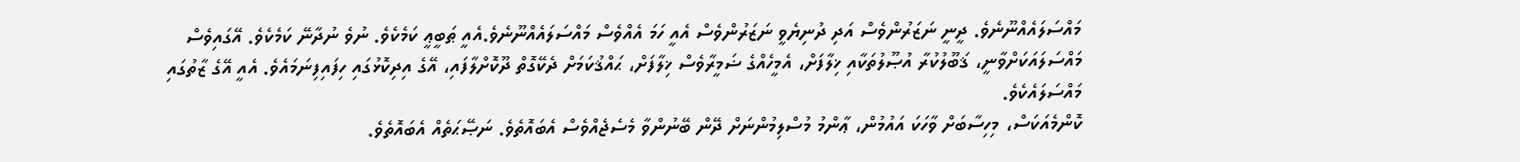މައްސަލައެއްނޫނެވެ. ދީނީ ނަޒަރުންވެސް އަދި ދުނިޔެވީ ނަޒަރުންވެސް އެއީ ހަމަ އެއްވެސް މައްސަލައެއްނޫނެވެ.އެއީ ޠަބީޢީ ކަމެކެވެ. ނުވެ ނުދާނޭ ކަމެކެވެ. އޭގައިވެސް މައްސަލައަކަށްވާނީ، ޤަބޫލުކުރާ އުޞޫލުތަކާއި ޚިލާފަށް، އެމީހެއްގެ ޟަމީރާވެސް ޚިލާފަށް، ޙައްޤުކަމަށް ދެކޭގޮތް ދޫކޮށްލާފައި، އޭގެ އިދިކޮޅުގައި ހިފައިފިނަމައެވެ. އެއީ އޭގެ ޒާތުގައި މައްސަލައެކެވެ.
ކޮންމެއަކަސް، މިހިސާބަށް ވާހަކަ އައުމުން، ޢާންމު މުސްލިމުންނަށް ދޭން ބޭނުންވާ މެސެޖެއްވެސް އެބައޮތެވެ. ނަޞޭޙަތެއް އެބައޮތެވެ.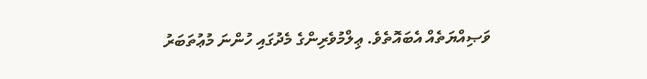ވަޞިއްޔަތެއް އެބައޮތެވެ. ޢިލްމުވެރިންގެ މެދުގައި ހުންނަ މުޢުތަބަރު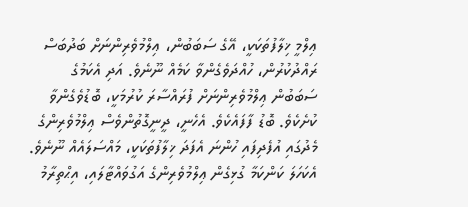ޢިލްމީ ޚިލާފުތަކަކީ، އޭގެ ސަބަބުން، ޢިލްމުވެރިންނަށް ބަދުބަސް ރައްދުކުރުން، ހުއްދަވެގެންވާ ކަމެއް ނޫނެވެ. އަދި އެކަމުގެ ސަބަބުން ޢިލްމުވެރިންނަށް ފުރައްސާރަ ކުރުމަކީ، ބޮޑުވެގެންވާ ކުށެކެވެ. ބޮޑު ފާފައެކެވެ. އެހެނީ، ދީނީގޮތުންވެސް ޢިލްމުވެރިންގެ މެދުގައި އުފެދިފައި ހުންނަ އެފަދަ ޚިލާފުތަކަކީ، މައްސަލައެއް ނޫނެވެ. އެކަހަލަ ކަންކަމާ ގުޅިގެން ޢިލްމުވެރިންގެ އަގުވައްޓާލައި، އިޙްތިރާމު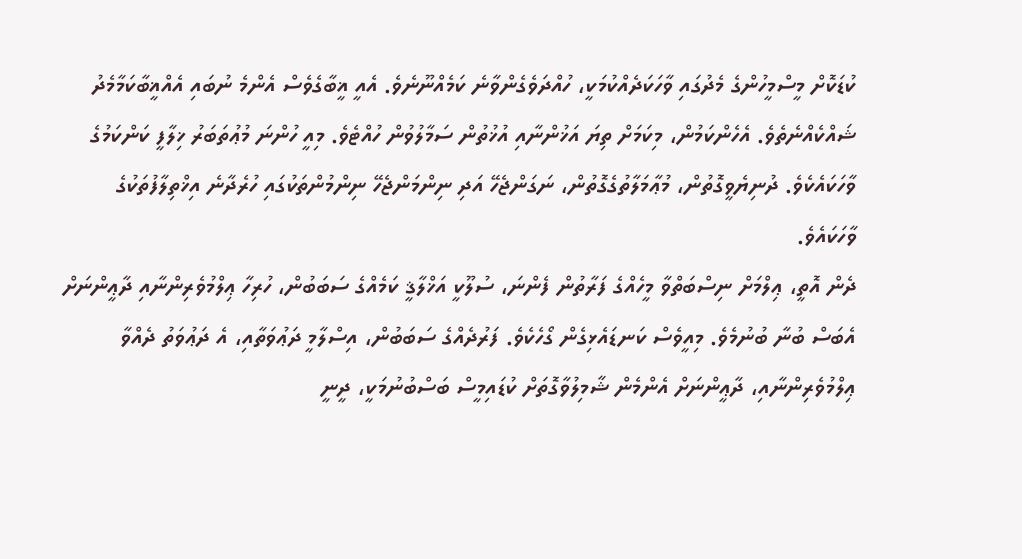ކުޑަކޮށް މީސްމީހުންގެ މެދުގައި ވާހަކަދެއްކުމަކީ، ހުއްދަވެގެންވާނެ ކަމެއްނޫނެވެ. އެއީ ޣީބާގެވެސް އެންމެ ނުބައި އެއްޣީބާކަމާމެދު ޝައްކެއްނެތެވެ. އެހެންކަމުން، މިކަމަށް ތިޔަ އަޚުންނާއި އުޚުތުން ސަމާލުވުން ހުއްޓެވެ. މިއީ ހުންނަ މުޢުތަބަރު ޚިލާފީ ކަންކަމުގެ ވާހަކައެކެވެ. ދުނިޔެވީގޮތުން، މުޢާމަލާތުގެގޮތުން، ނަގަންޖެހޭ އަދި ނިންމަންޖެހޭ ނިންމުންތަކުގައި ހުރެދާނެ އިޚްތިލާފުތަކުގެ ވާހަކައެވެ.
ދެން އޮތީ، ޢިލްމަށް ނިސްބަތްވާ މީހެއްގެ ފަރާތުން ފެންނަ، ސުލޫކީ އަޚްލާޤީ ކަމެއްގެ ސަބަބުން، ހުރިހާ ޢިލްމުވެރިންނާއި ދާޢީންނަށް އެބަސް ބުނާ ބުނުމެވެ. މިއީވެސް ކަނޑައެޅިގެން ގޯހެކެވެ. ފަރުދެއްގެ ސަބަބުން، އިސްލާމީ ދަޢުވަތާއި، އެ ދަޢުވަތު ދެއްވާ ޢިލްމުވެރިންނާއި، ދާޢީންނަށް އެންމެން ޝާމިލުވާގޮތަށް ކުޑައިމީސް ބަސްބުނުމަކީ، ދީނީ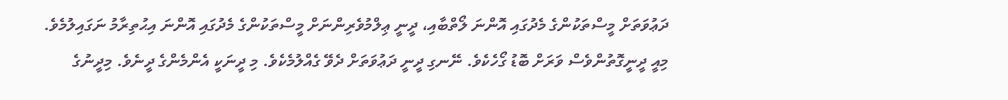ދަޢުވަތަށް މީސްތަކުންގެ މެދުގައި އޮންނަ ލޯތްބާއި، ދީނީ ޢިލްމުވެރިންނަށް މީސްތަކުންގެ މެދުގައި އޮންނަ އިޙުތިރާމު ނަގައިލުމެވެ. މިއީ ދީނީގޮތުންވެސް ވަރަށް ބޮޑު ގޯހެކެވެ. ނޭނގި ދީނީ ދަޢުވަތަށް ދެވޭ ގެއްލުމެކެވެ. މި ދީނަކީ އެންމެންގެ ދީނެވެ. މިދީނުގެ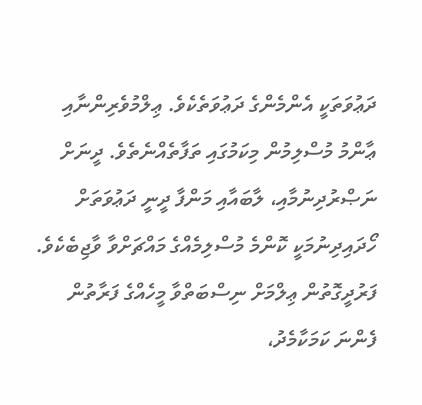ދަޢުވަތަކީ އެންމެންގެ ދަޢުވަތެކެވެ. ޢިލްމުވެރިންނާއި ޢާންމު މުސްލިމުން މިކަމުގައި ތަފާތެއްނެތެވެ. ދީނަށް ނަޞްރުދިނުމާއި، ލާބައާއި މަންފާ ދީނީ ދަޢުވަތަށް ހޯދައިދިނުމަކީ ކޮންމެ މުސްލިމެއްގެ މައްޗަށްވާ ވާޖިބެކެވެ. ފަރުދީގޮތުން ޢިލްމަށް ނިސްބަތްވާ މީހެއްގެ ފަރާތުން ފެންނަ ކަމަކާމެދު،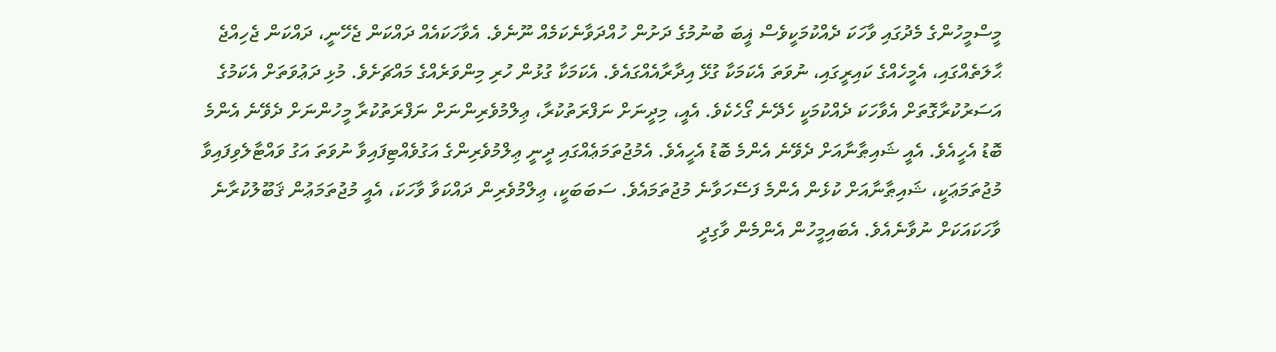މީސްމީހުންގެ މެދުގައި ވާހަކަ ދެއްކުމަކީވެސް ޣީބަ ބުނުމުގެ ދަށުން ހުއްދަވާނެކަމެއް ނޫނެވެ. އެވާހަކައެއް ދައްކަން ޖެހޭނީ، ދައްކަން ޖެހިއްޖެ ޙާލަތެއްގައި، އެމީހެއްގެ ކައިރީގައި، ނުވަތަ އެކަމަކާ ގުޅޭ އިދާރާއެއްގައެވެ. އެކަމަކާ ގުޅުން ހުރި މިންވަރެއްގެ މައްޗަށެވެ. މުޅި ދަޢުވަތަށް އެކަމުގެ އަސަރުކުރާގޮތަށް އެވާހަކަ ދެއްކުމަކީ ހެދޭނެ ގޯހެކެވެ. އެއީ، މިދީނަށް ނަފްރަތުކުރާ، ޢިލްމުވެރިންނަށް ނަފްރަތުކުރާ މީހުންނަށް ދެވޭނެ އެންމެ ބޮޑު އެހީއެވެ. އެއީ ޝައިޠާނާއަށް ދެވޭނެ އެންމެ ބޮޑު އެހީއެވެ. އެމުޖުތަމަޢެއްގައި ދީނީ ޢިލްމުވެރިންގެ އަގުވެއްޓިފައިވާ ނުވަތަ އަގު ވައްޓާލެވިފައިވާ މުޖުތަމަޢަކީ، ޝައިޠާނާއަށް ކުޅެން އެންމެ ފަސޭހަވާނެ މުޖުތަމައެވެ. ސަބަބަކީ، ޢިލްމުވެރިން ދައްކަވާ ވާހަކަ، އެއީ މުޖުތަމަޢުން ޤަބޫލުކުރާނެ ވާހަކައަކަށް ނުވާނެއެވެ. އެބައިމީހުން އެންމެން ވާގިދީ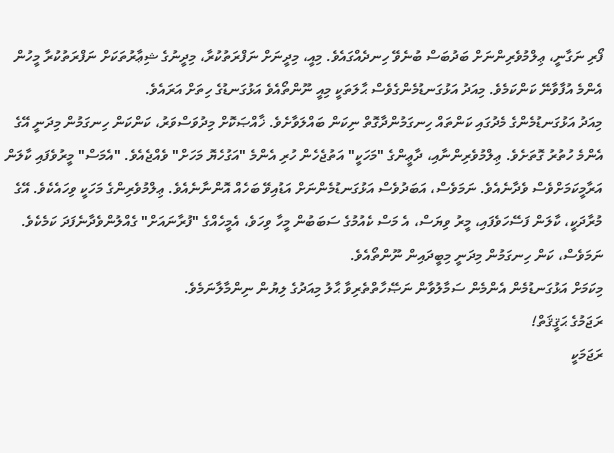ފޯރި ނަގާނީ، ޢިލްމުވެރިންނަށް ބަދުބަސް ބުނެވޭ ހިނދެއްގައެވެ. މިއީ، މިދީނަށް ނަފްރަތުކުރާ، މިދީނުގެ ޝިޢާރުތަކަށް ނަފްރަތުކުރާ މީހުން އެންމެ އުފާވާނޭ ކަންކަމެވެ. މިއަދު އަޅުގަނޑުމެންގެވެސް ޙާލަތަކީ މިއީ ނޫންތޯއެވެ އަޅުގަނޑުގެ ހިތަށް އަރައެވެ.
މިއަދު އަޅުގަނޑުމެންގެ މެދުގައި ކަންތައް ހިނގަމުންދާގޮތް ނިކަން ބައްލަވާށެވެ. ޚާއްޞަކޮށް މިދުވަސްވަރު، ކަންކަން ހިނގަމުން މިދަނީ އޭގެ އެންމެ ހުތުރު ގޮތަށެވެ. ޢިލްމުވެރިންނާއި، ދާޢީންގެ "މަހަކީ" އަތުޖެހެން ހުރި އެންމެ "އަގުހެޔޮ މަހަށް" ވެއްޖެއެވެ. "އެމަސް" މީރުވެފައި ކާލަން އަރާމީކަމަށްވެސް ވެދާނެއެވެ. ނަމަވެސް، އަބަދުވެސް އަޅުގަނޑުމެންނަށް އަޑުއިވޭ ބަހެއް އޮންނާނެއެވެ. ޢިލްމުވެރިންގެ މަހަކީ ވިހައެކެވެ. އޭގެ މުރާދަކީ، ކާލަން ފަސޭހަވެފައި، މީރު ވިޔަސް، އެ މަސް ކެއުމުގެ ސަބަބުން މީހާ ވިހަވެ، އެމީހެއްގެ "ފުރާނައަށް" ގެއްލުންވެދާނެފަދަ ކަމެކެވެ. ނަމަވެސް، ކަން ހިނގަމުން މިދަނީ މިބީދައިން ނޫންތޯއެވެ.
މިކަމަށް އަޅުގަނޑުމެން އެންމެން ސަމާލުވާން ނަޞޭހާތްތެރިވާ ޙާލު މިއަދުގެ ލިޔުން ނިންމާލާނަމެވެ.
ރަޖަމުގެ ޙަޤީޤަތް!
ރަޖަމަކީ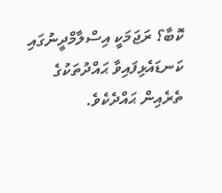ކޮބާ؟ ރަޖަމަކީ އިސްލާމްދީނުގައި ކަނޑައެޅިފައިވާ ޙައްދުތަކުގެ ތެރެއިން ޙައްދެކެވެ.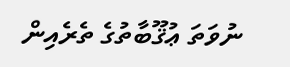ނުވަތަ ޢުޤޫބާތުގެ ތެރެއިން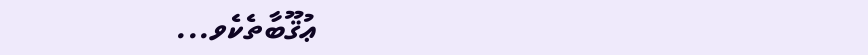ޢުޤޫބާތެކެވ...